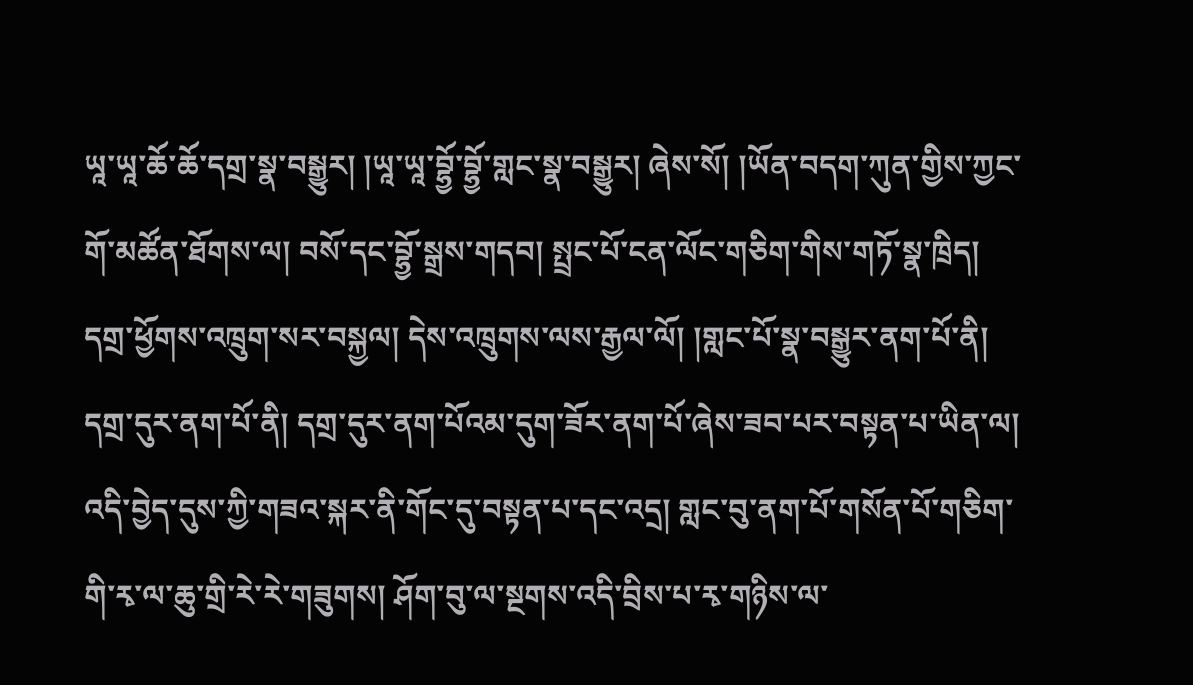ཡཱ་ཡཱ་ཆོ་ཆོ་དགྲ་སྣ་བསྒྱུར། །ཡཱ་ཡཱ་བྷྱོ་བྷྱོ་གླང་སྣ་བསྒྱུར། ཞེས་སོ། །ཡོན་བདག་ཀུན་གྱིས་ཀྱང་གོ་མཚོན་ཐོགས་ལ། བསོ་དང་བྷྱོ་སྒྲས་གདབ། སྤྲང་པོ་ངན་ལོང་གཅིག་གིས་གཏོ་སྣ་ཁྲིད། དགྲ་ཕྱོགས་འཁྲུག་སར་བསྐྱལ། དེས་འཁྲུགས་ལས་རྒྱལ་ལོ། །གླང་པོ་སྣ་བསྒྱུར་ནག་པོ་ནི། དགྲ་དུར་ནག་པོ་ནི། དགྲ་དུར་ནག་པོའམ་དུག་ཟོར་ནག་པོ་ཞེས་ཟབ་པར་བསྟན་པ་ཡིན་ལ། འདི་བྱེད་དུས་ཀྱི་གཟའ་སྐར་ནི་གོང་དུ་བསྟན་པ་དང་འདྲ། གླང་བུ་ནག་པོ་གསོན་པོ་གཅིག་གི་རྭ་ལ་ཆུ་གྲི་རེ་རེ་གཟུགས། ཤོག་བུ་ལ་སྔགས་འདི་བྲིས་པ་རྭ་གཉིས་ལ་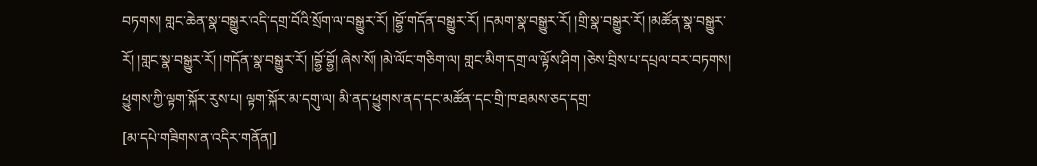བཏགས། གླང་ཆེན་སྣ་བསྒྱུར་འདི་དགྲ་བོའི་སྲོག་ལ་བསྒྱུར་རོ། །བྷྱོ་གདོན་བསྒྱུར་རོ། །དམག་སྣ་བསྒྱུར་རོ། །གྲི་སྣ་བསྒྱུར་རོ། །མཚོན་སྣ་བསྒྱུར་རོ། །གླང་སྣ་བསྒྱུར་རོ། །གདོན་སྣ་བསྒྱུར་རོ། །བྷྱོ་བྷྱོ། ཞེས་སོ། །མེ་ལོང་གཅིག་ལ། གླང་མིག་དགྲ་ལ་ལྟོས་ཤིག །ཅེས་བྲིས་པ་དཔྲལ་བར་བཏགས། ཕྱུགས་ཀྱི་ལྟག་སྐོར་རུས་པ། ལྟག་སྐོར་མ་དགུ་ལ། མི་ནད་ཕྱུགས་ནད་དང་མཚོན་དང་གྲི་ཁ་ཐམས་ཅད་དགྲ་
[མ་དཔེ་གཟིགས་ན་འདིར་གནོན།]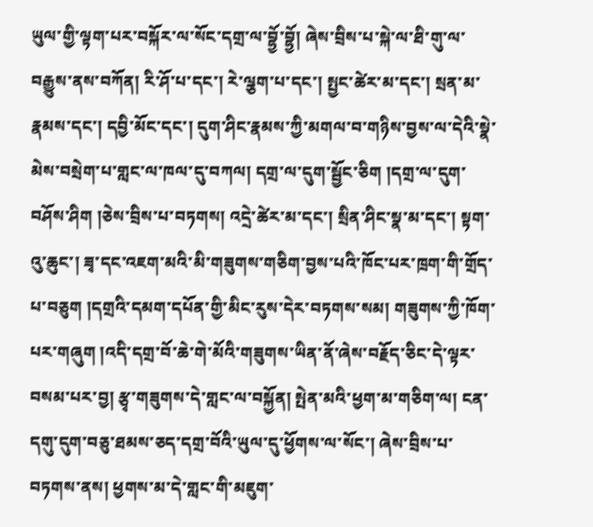ཡུལ་གྱི་ལྟག་པར་བསྐོར་ལ་སོང་དགྲ་ལ་བྷྱོ་བྷྱོ། ཞེས་བྲིས་པ་སྐེ་ལ་ཐི་གུ་ལ་བརྒྱུས་ནས་བཀོན། རི་ཤོ་པ་དང་། རེ་ལྕག་པ་དང་། སྤྱང་ཚེར་མ་དང་། སྲན་མ་རྣམས་དང་། དབྱི་མོང་དང་། དུག་ཤིང་རྣམས་ཀྱི་མགལ་བ་གཉིས་བྱས་ལ་དེའི་སྣེ་མེས་བསྲེག་པ་གླང་ལ་ཁལ་དུ་བཀལ། དགྲ་ལ་དུག་སྦྱོང་ཅིག །དགྲ་ལ་དུག་བཤོས་ཤིག །ཅེས་བྲིས་པ་བཏགས། འདྲེ་ཚེར་མ་དང་། སྲིན་ཤིང་སྣ་མ་དང་། སྟག་འུ་ཆུང་། ཟྭ་དང་འཇག་མའི་མི་གཟུགས་གཅིག་བྱས་པའི་ཁོང་པར་ཁྲག་གི་གྲོད་པ་བཅུག །དགྲའི་དམག་དཔོན་གྱི་མིང་རུས་དེར་བཏགས་སམ། གཟུགས་ཀྱི་ཁོག་པར་གཞུག །འདི་དགྲ་བོ་ཆེ་གེ་མོའི་གཟུགས་ཡིན་ནོ་ཞེས་བརྗོད་ཅིང་དེ་ལྟར་བསམ་པར་བྱ། རྩྭ་གཟུགས་དེ་གླང་ལ་བསྐྱོན། སྤེན་མའི་ཕྱག་མ་གཅིག་ལ། ངན་དགུ་དུག་བཅུ་ཐམས་ཅད་དགྲ་བོའི་ཡུལ་དུ་ཕྱོགས་ལ་སོང་། ཞེས་བྲིས་པ་བཏགས་ནས། ཕྱགས་མ་དེ་གླང་གི་མཇུག་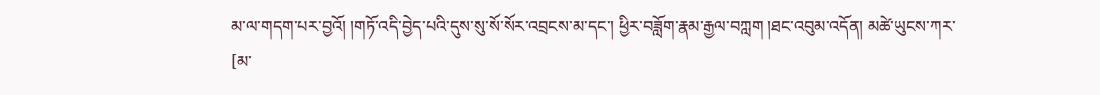མ་ལ་གདག་པར་བྱའོ། །གཏོ་འདི་བྱེད་པའི་དུས་སུ་སོ་སོར་འབྲངས་མ་དང་། ཕྱིར་བཟློག་རྣམ་རྒྱལ་བཀླག །ཐང་འབུམ་འདོན། མཚེ་ཡུངས་ཀར་
[མ་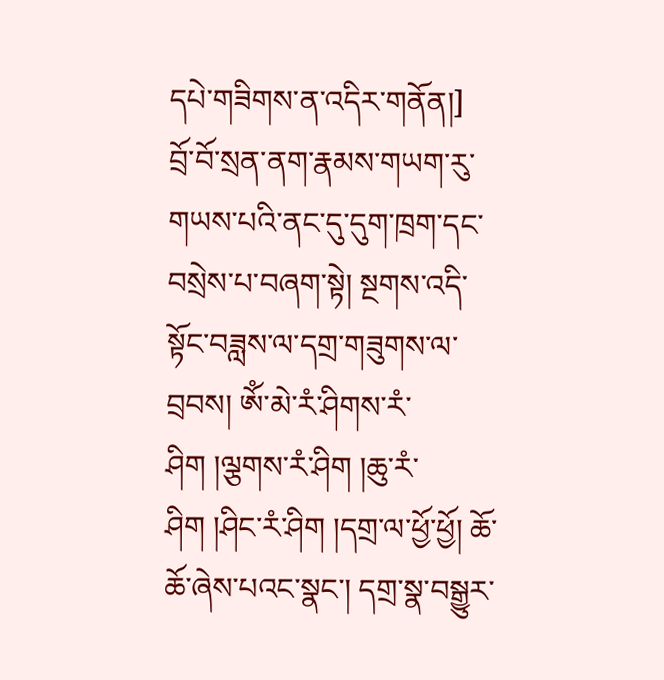དཔེ་གཟིགས་ན་འདིར་གནོན།]
བྲོ་བོ་སྲན་ནག་རྣམས་གཡག་རུ་གཡས་པའི་ནང་དུ་དུག་ཁྲག་དང་བསྲེས་པ་བཞག་སྟེ། སྔགས་འདི་སྟོང་བཟླས་ལ་དགྲ་གཟུགས་ལ་བྲབས། ཨོཾ་མེ་རཾ་ཤིགས་རཾ་ཤིག །ལྕགས་རཾ་ཤིག །ཆུ་རཾ་ཤིག །ཤིང་རཾ་ཤིག །དགྲ་ལ་ཕྱོ་ཕྱོ། ཆོ་ཆོ་ཞེས་པའང་སྣང་། དགྲ་སྣ་བསྒྱུར་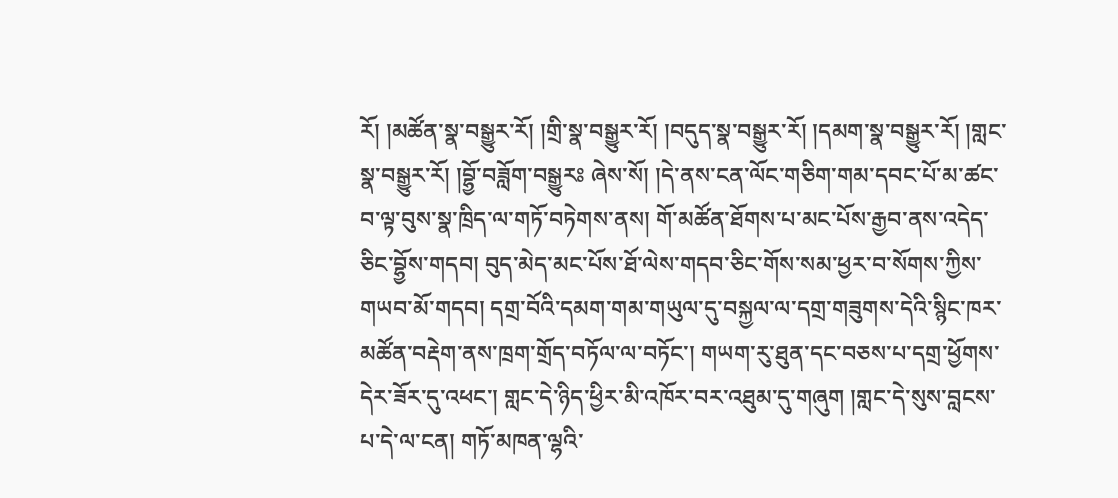རོ། །མཚོན་སྣ་བསྒྱུར་རོ། །གྲི་སྣ་བསྒྱུར་རོ། །བདུད་སྣ་བསྒྱུར་རོ། །དམག་སྣ་བསྒྱུར་རོ། །གླང་སྣ་བསྒྱུར་རོ། །བྷྱོ་བཟློག་བསྒྱུརཿ ཞེས་སོ། །དེ་ནས་ངན་ལོང་གཅིག་གམ་དབང་པོ་མ་ཚང་བ་ལྟ་བུས་སྣ་ཁྲིད་ལ་གཏོ་བཏེགས་ནས། གོ་མཚོན་ཐོགས་པ་མང་པོས་རྒྱབ་ནས་འདེད་ཅིང་བྷྱོས་གདབ། བུད་མེད་མང་པོས་ཐོ་ལེས་གདབ་ཅིང་གོས་སམ་ཕྱར་བ་སོགས་ཀྱིས་གཡབ་མོ་གདབ། དགྲ་བོའི་དམག་གམ་གཡུལ་དུ་བསྐྱལ་ལ་དགྲ་གཟུགས་དེའི་སྙིང་ཁར་མཚོན་བརྡེག་ནས་ཁྲག་གྲོད་བཏོལ་ལ་བཏོང་། གཡག་རུ་ཐུན་དང་བཅས་པ་དགྲ་ཕྱོགས་དེར་ཟོར་དུ་འཕང་། གླང་དེ་ཉིད་ཕྱིར་མི་འཁོར་བར་འཐུམ་དུ་གཞུག །གླང་དེ་སུས་བླངས་པ་དེ་ལ་ངན། གཏོ་མཁན་ལྷའི་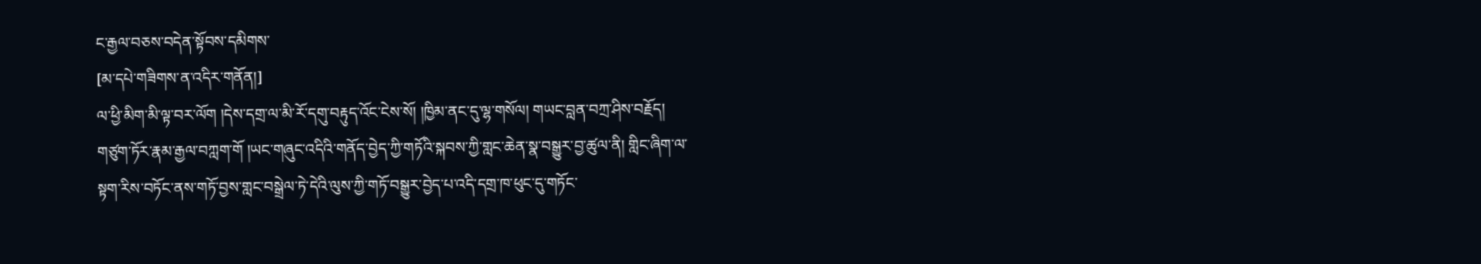ང་རྒྱལ་བཅས་བདེན་སྟོབས་དམིགས་
[མ་དཔེ་གཟིགས་ན་འདིར་གནོན།]
ལ་ཕྱི་མིག་མི་ལྟ་བར་ལོག །དེས་དགྲ་ལ་མི་རོ་དགུ་བརྟུད་འོང་ངེས་སོ། །ཁྱིམ་ནང་དུ་ལྷ་གསོལ། གཡང་བླན་བཀྲ་ཤིས་བརྗོད། གཙུག་ཏོར་རྣམ་རྒྱལ་བཀླག་གོ །ཡང་གཞུང་འདིའི་གནོད་བྱེད་ཀྱི་གཏོའི་སྐབས་ཀྱི་གླང་ཆེན་སྣ་བསྒྱུར་བྱ་ཚུལ་ནི། གླིང་ཞིག་ལ་སྟག་རིས་བཏོང་ནས་གཏོ་བྱས་གླང་བསྒྲེལ་ཏེ་དེའི་ལུས་ཀྱི་གཏོ་བསྒྱུར་བྱེད་པ་འདི་དགྲ་ཁ་ཕུང་དུ་གཏོང་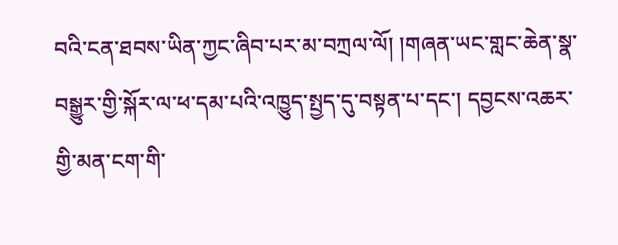བའི་ངན་ཐབས་ཡིན་ཀྱང་ཞིབ་པར་མ་བཀྲལ་ལོ། །གཞན་ཡང་གླང་ཆེན་སྣ་བསྒྱུར་གྱི་སྐོར་ལ་ཕ་དམ་པའི་འཁྱུད་སྤྱད་དུ་བསྟན་པ་དང་། དབྱངས་འཆར་གྱི་མན་ངག་གི་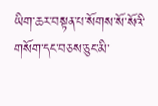ཡིག་ཆར་བསྟན་པ་སོགས་སོ་སོའི་གསོག་དང་བཅས་ཅུང་མི་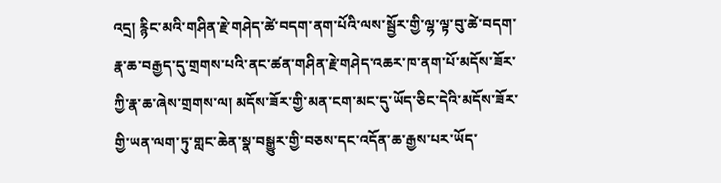འདྲ། རྙིང་མའི་གཤིན་རྗེ་གཤེད་ཚེ་བདག་ནག་པོའི་ལས་སྦྱོར་གྱི་ལྷ་ལྟ་བུ་ཚེ་བདག་རྣ་ཆ་བརྒྱད་དུ་གྲགས་པའི་ནང་ཚན་གཤིན་རྗེ་གཤེད་འཆར་ཁ་ནག་པོ་མདོས་ཟོར་ཀྱི་རྣ་ཆ་ཞེས་གྲགས་ལ། མདོས་ཟོར་གྱི་མན་ངག་མང་དུ་ཡོད་ཅིང་དེའི་མདོས་ཟོར་གྱི་ཡན་ལག་ཏུ་གླང་ཆེན་སྣ་བསྒྱུར་གྱི་བཅས་དང་འདོན་ཆ་རྒྱས་པར་ཡོད་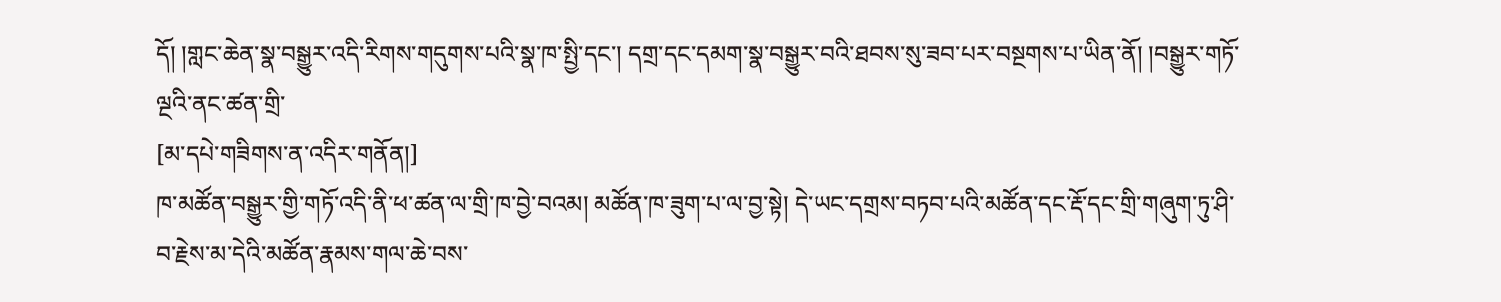དོ། །གླང་ཆེན་སྣ་བསྒྱུར་འདི་རིགས་གདུགས་པའི་སྣ་ཁ་སྤྱི་དང་། དགྲ་དང་དམག་སྣ་བསྒྱུར་བའི་ཐབས་སུ་ཟབ་པར་བསྔགས་པ་ཡིན་ནོ། །བསྒྱུར་གཏོ་ལྔའི་ནང་ཚན་གྲི་
[མ་དཔེ་གཟིགས་ན་འདིར་གནོན།]
ཁ་མཚོན་བསྒྱུར་གྱི་གཏོ་འདི་ནི་ཕ་ཚན་ལ་གྲི་ཁ་བྱེ་བའམ། མཚོན་ཁ་ཟུག་པ་ལ་བྱ་སྟེ། དེ་ཡང་དགྲས་བཏབ་པའི་མཚོན་དང་རྡོ་དང་གྲི་གཞུག་ཏུ་ཤི་བ་རྗེས་མ་དེའི་མཚོན་རྣམས་གལ་ཆེ་བས་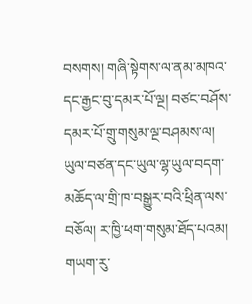བསགས། གཞི་སྟེགས་ལ་ནམ་མཁའ་དང་རྒྱང་བུ་དམར་པོ་ལྔ། བཙང་བཤོས་དམར་པོ་གྲུ་གསུམ་ལྔ་བཤམས་ལ། ཡུལ་བཙན་དང་ཡུལ་ལྷ་ཡུལ་བདག་མཆོད་ལ་གྲི་ཁ་བསྒྱུར་བའི་ཕྲིན་ལས་བཅོལ། ར་ཁྱི་ཕག་གསུམ་ཐོད་པའམ། གཡག་རུ་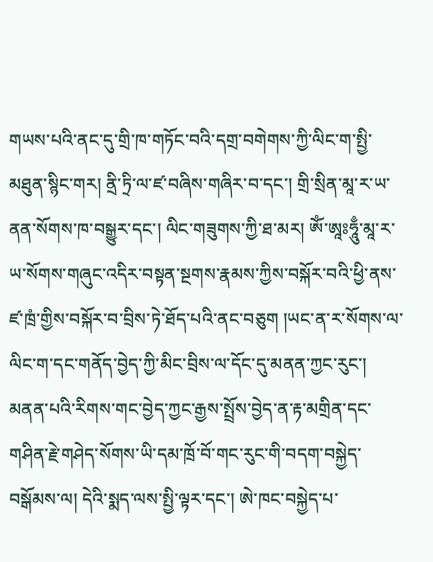གཡས་པའི་ནང་དུ་གྲི་ཁ་གཏོང་བའི་དགྲ་བགེགས་ཀྱི་ལིང་ག་སྤྱི་མཐུན་སྙིང་གར། ནྲི་ཏྲི་ལ་ཛ་བཞིས་གཞིར་བ་དང་། གྲི་སྲིན་མཱ་ར་ཡ་ནན་སོགས་ཁ་བསྒྱུར་དང་། ལིང་གཟུགས་ཀྱི་ཐ་མར། ཨོཾ་ཨཱཿཧཱུྃ་མཱ་ར་ཡ་སོགས་གཞུང་འདིར་བསྟན་སྔགས་རྣམས་ཀྱིས་བསྐོར་བའི་ཕྱི་ནས་ཛ་ཁྲཾ་གྱིས་བསྐོར་བ་བྲིས་ཏེ་ཐོད་པའི་ནང་བཅུག །ཡང་ན་ར་སོགས་ལ་ལིང་ག་དང་གནོད་བྱེད་ཀྱི་མིང་བྲིས་ལ་དོང་དུ་མནན་ཀྱང་རུང་། མནན་པའི་རིགས་གང་བྱེད་ཀྱང་རྒྱས་སྤྲོས་བྱེད་ན་རྟ་མགྲིན་དང་གཤིན་རྗེ་གཤེད་སོགས་ཡི་དམ་ཁྲོ་བོ་གང་རུང་གི་བདག་བསྐྱེད་བསྒོམས་ལ། དེའི་སྨད་ལས་སྤྱི་ལྟར་དང་། ཨེ་ཁང་བསྐྱེད་པ་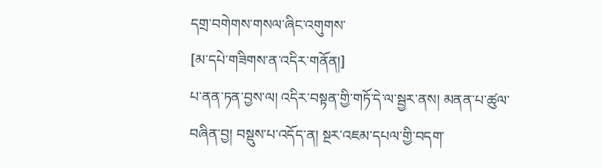དགྲ་བགེགས་གསལ་ཞིང་འགུགས་
[མ་དཔེ་གཟིགས་ན་འདིར་གནོན།]
པ་ནན་ཏན་བྱས་ལ། འདིར་བསྟན་གྱི་གཏོ་དེ་ལ་སྦྱར་ནས། མནན་པ་ཚུལ་བཞིན་བྱ། བསྡུས་པ་འདོད་ན། སྔར་འཇམ་དཔལ་གྱི་བདག་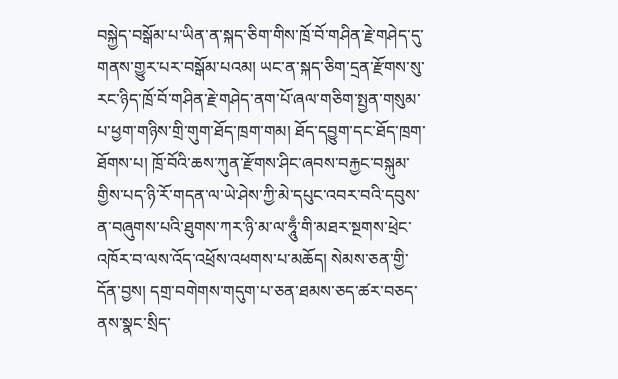བསྐྱེད་བསྒོམ་པ་ཡིན་ན་སྐད་ཅིག་གིས་ཁྲོ་བོ་གཤིན་རྗེ་གཤེད་དུ་གནས་གྱུར་པར་བསྒོམ་པའམ། ཡང་ན་སྐད་ཅིག་དྲན་རྫོགས་སུ་རང་ཉིད་ཁྲོ་བོ་གཤིན་རྗེ་གཤེད་ནག་པོ་ཞལ་གཅིག་སྤྱན་གསུམ་པ་ཕྱག་གཉིས་གྲི་གུག་ཐོད་ཁྲག་གམ། ཐོད་དབྱུག་དང་ཐོད་ཁྲག་ཐོགས་པ། ཁྲོ་བོའི་ཆས་ཀུན་རྫོགས་ཤིང་ཞབས་བརྐྱང་བསྐུམ་གྱིས་པད་ཉི་རོ་གདན་ལ་ཡེ་ཤེས་ཀྱི་མེ་དཔུང་འབར་བའི་དབུས་ན་བཞུགས་པའི་ཐུགས་ཀར་ཉི་མ་ལ་ཧཱུྃ་གི་མཐར་སྔགས་ཕྲེང་འཁོར་བ་ལས་འོད་འཕྲོས་འཕགས་པ་མཆོད། སེམས་ཅན་གྱི་དོན་བྱས། དགྲ་བགེགས་གདུག་པ་ཅན་ཐམས་ཅད་ཚར་བཅད་ནས་སྣང་སྲིད་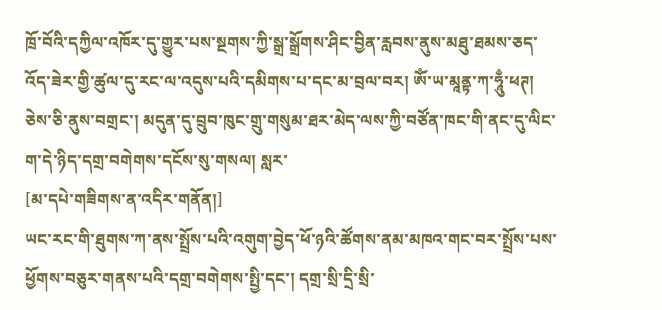ཁྲོ་བོའི་དཀྱིལ་འཁོར་དུ་གྱུར་པས་སྔགས་ཀྱི་སྒྲ་སྒྲོགས་ཤིང་བྱིན་རླབས་ནུས་མཐུ་ཐམས་ཅད་འོད་ཟེར་གྱི་ཚུལ་དུ་རང་ལ་འདུས་པའི་དམིགས་པ་དང་མ་བྲལ་བར། ཨོཾ་ཡ་མཱནྟ་ཀ་ཧཱུྃ་ཕཊ། ཅེས་ཅི་ནུས་བགྲང་། མདུན་དུ་བྲུབ་ཁུང་གྲུ་གསུམ་ཐར་མེད་ལས་ཀྱི་བཙོན་ཁང་གི་ནང་དུ་ལིང་ག་དེ་ཉིད་དགྲ་བགེགས་དངོས་སུ་གསལ། སླར་
[མ་དཔེ་གཟིགས་ན་འདིར་གནོན།]
ཡང་རང་གི་ཐུགས་ཀ་ནས་སྤྲོས་པའི་འགུག་བྱེད་ཕོ་ཉའི་ཚོགས་ནམ་མཁའ་གང་བར་སྤྲོས་པས་ཕྱོགས་བཅུར་གནས་པའི་དགྲ་བགེགས་སྤྱི་དང་། དགྲ་སྲི་དྲི་སྲི་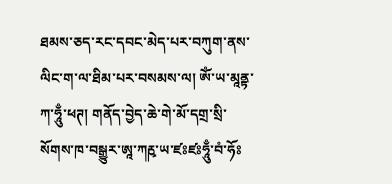ཐམས་ཅད་རང་དབང་མེད་པར་བཀུག་ནས་ལིང་ག་ལ་ཐིམ་པར་བསམས་ལ། ཨོཾ་ཡ་མཱནྟ་ཀ་ཧཱུྃ་ཕཊ། གནོད་བྱེད་ཆེ་གེ་མོ་དགྲ་སྲི་སོགས་ཁ་བསྒྱུར་ཨཱ་ཀརྵ་ཡ་ཛཿཛཿཧཱུྃ་བཾ་ཧོཿ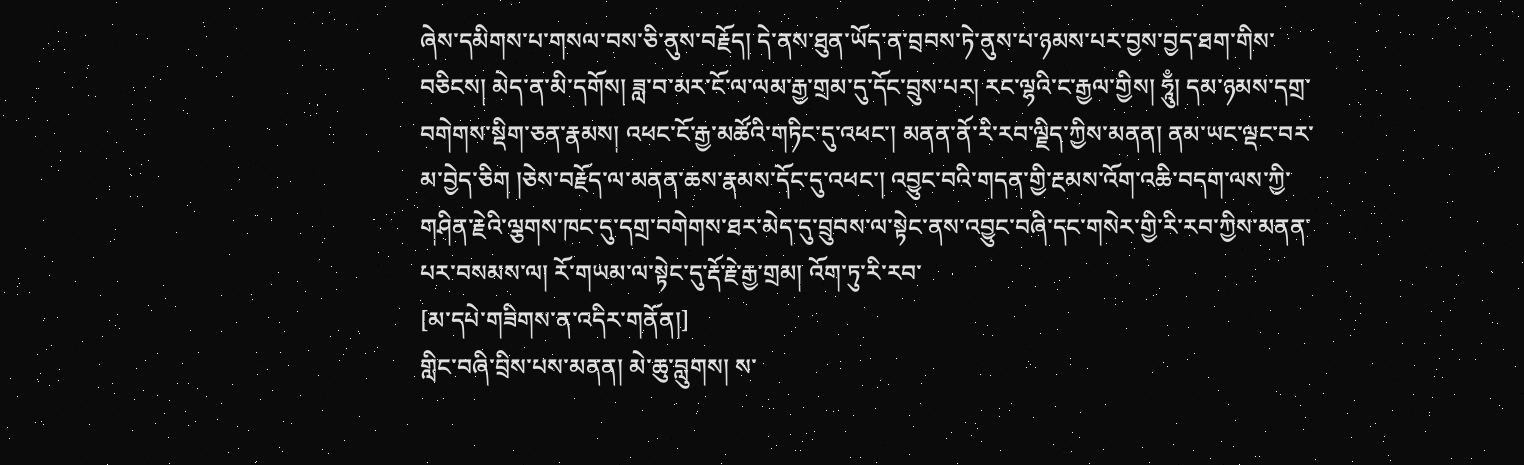ཞེས་དམིགས་པ་གསལ་བས་ཅི་ནུས་བརྗོད། དེ་ནས་ཐུན་ཡོད་ན་བྲབས་ཏེ་ནུས་པ་ཉམས་པར་བྱས་བྱད་ཐག་གིས་བཅིངས། མེད་ན་མི་དགོས། ཟླ་བ་མར་ངོ་ལ་ལམ་རྒྱ་གྲམ་དུ་དོང་བྲུས་པར། རང་ལྷའི་ང་རྒྱལ་གྱིས། ཧཱུྃ། དམ་ཉམས་དགྲ་བགེགས་སྡིག་ཅན་རྣམས། འཕང་ངོ་རྒྱ་མཚོའི་གཏིང་དུ་འཕང་། མནན་ནོ་རི་རབ་ལྗིད་ཀྱིས་མནན། ནམ་ཡང་ལྡང་བར་མ་བྱེད་ཅིག །ཅེས་བརྗོད་ལ་མནན་ཆས་རྣམས་དོང་དུ་འཕང་། འབྱུང་བའི་གདན་གྱི་རྔམས་འོག་འཆི་བདག་ལས་ཀྱི་གཤིན་རྗེའི་ལྕགས་ཁང་དུ་དགྲ་བགེགས་ཐར་མེད་དུ་བྲུབས་ལ་སྟེང་ནས་འབྱུང་བཞི་དང་གསེར་གྱི་རི་རབ་ཀྱིས་མནན་པར་བསམས་ལ། རོ་གཡམ་ལ་སྟེང་དུ་རྡོ་རྗེ་རྒྱ་གྲམ། འོག་ཏུ་རི་རབ་
[མ་དཔེ་གཟིགས་ན་འདིར་གནོན།]
གླིང་བཞི་བྲིས་པས་མནན། མེ་ཆུ་བླུགས། ས་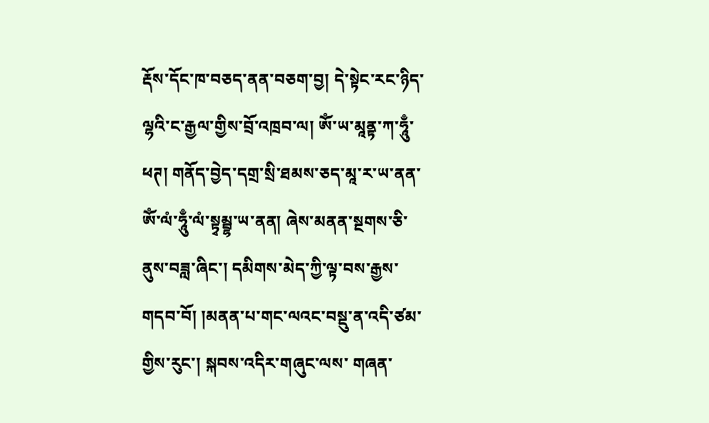རྡོས་དོང་ཁ་བཅད་ནན་བཅག་བྱ། དེ་སྟེང་རང་ཉིད་ལྷའི་ང་རྒྱལ་གྱིས་བྲོ་འཁྲབ་ལ། ཨོཾ་ཡ་མཱནྟ་ཀ་ཧཱུྃ་ཕཊ། གནོད་བྱེད་དགྲ་སྲི་ཐམས་ཅད་མཱ་ར་ཡ་ནན་ཨོཾ་ལཾ་ཧཱུྃ་ལཾ་སྟྭམྦྷ་ཡ་ནན། ཞེས་མནན་སྔགས་ཅི་ནུས་བཟླ་ཞིང་། དམིགས་མེད་ཀྱི་ལྟ་བས་རྒྱས་གདབ་བོ། །མནན་པ་གང་ལའང་བསྡུ་ན་འདི་ཙམ་གྱིས་རུང་། སྐབས་འདིར་གཞུང་ལས་ གཞན་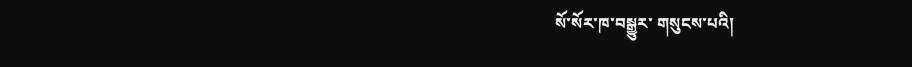སོ་སོར་ཁ་བསྒྱུར་ གསུངས་པའི།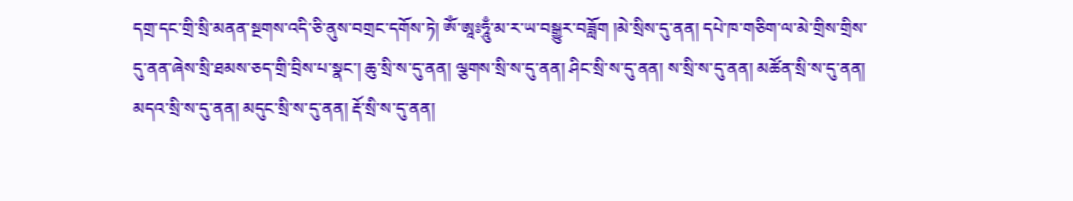དགྲ་དང་གྲི་སྲི་མནན་སྔགས་འདི་ཅི་ནུས་བགྲང་དགོས་ཏེ། ཨོཾ་ཨཱཿཧཱུྃ་མ་ར་ཡ་བསྒྱུར་བཟློག །མེ་སྲིས་དུ་ནན། དཔེ་ཁ་གཅིག་ལ་མེ་གྲིས་གྲིས་དུ་ནན་ཞེས་སྲི་ཐམས་ཅད་གྲི་བྲིས་པ་སྣང་། ཆུ་སྲི་ས་དུ་ནན། ལྕགས་སྲི་ས་དུ་ནན། ཤིང་སྲི་ས་དུ་ནན། ས་སྲི་ས་དུ་ནན། མཚོན་སྲི་ས་དུ་ནན། མདའ་སྲི་ས་དུ་ནན། མདུང་སྲི་ས་དུ་ནན། རྡོ་སྲི་ས་དུ་ནན།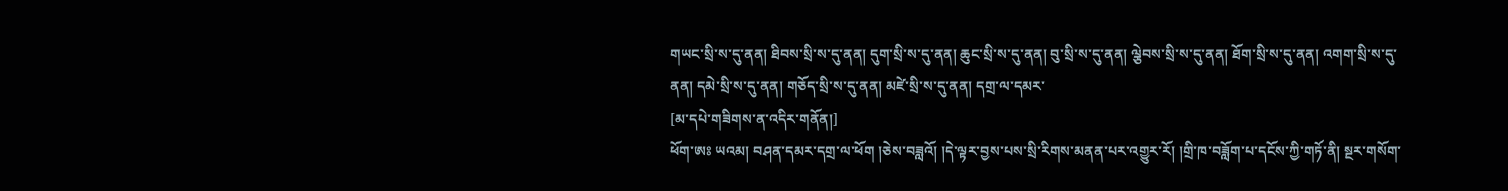གཡང་སྲི་ས་དུ་ནན། ཐིབས་སྲི་ས་དུ་ནན། དུག་སྲི་ས་དུ་ནན། ཆུང་སྲི་ས་དུ་ནན། བུ་སྲི་ས་དུ་ནན། ལྕེབས་སྲི་ས་དུ་ནན། ཐོག་སྲི་ས་དུ་ནན། འགག་སྲི་ས་དུ་ནན། དམེ་སྲི་ས་དུ་ནན། གཅོད་སྲི་ས་དུ་ནན། མཛེ་སྲི་ས་དུ་ནན། དགྲ་ལ་དམར་
[མ་དཔེ་གཟིགས་ན་འདིར་གནོན།]
ཕོག་ཨཿ ཡའམ། བཤན་དམར་དགྲ་ལ་ཕོག །ཅེས་བཟླའོ། །དེ་ལྟར་བྱས་པས་སྲི་རིགས་མནན་པར་འགྱུར་རོ། །གྲི་ཁ་བཟློག་པ་དངོས་ཀྱི་གཏོ་ནི། སྔར་གསོག་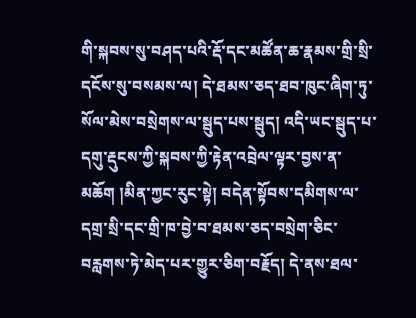གི་སྐབས་སུ་བཤད་པའི་རྡོ་དང་མཚོན་ཆ་རྣམས་གྲི་སྲི་དངོས་སུ་བསམས་ལ། དེ་ཐམས་ཅད་ཐབ་ཁུང་ཞིག་ཏུ་སོལ་མེས་བསྲེགས་ལ་སྦུད་པས་སྦུད། འདི་ཡང་སྦུད་པ་དགུ་རྡུངས་ཀྱི་སྐབས་ཀྱི་རྟེན་འབྲེལ་ལྟར་བྱས་ན་མཆོག །མིན་ཀྱང་རུང་སྟེ། བདེན་སྟོབས་དམིགས་ལ་དགྲ་སྲི་དང་གྲི་ཁ་བྱེ་བ་ཐམས་ཅད་བསྲེག་ཅིང་བརླགས་ཏེ་མེད་པར་གྱུར་ཅིག་བརྗོད། དེ་ནས་ཐལ་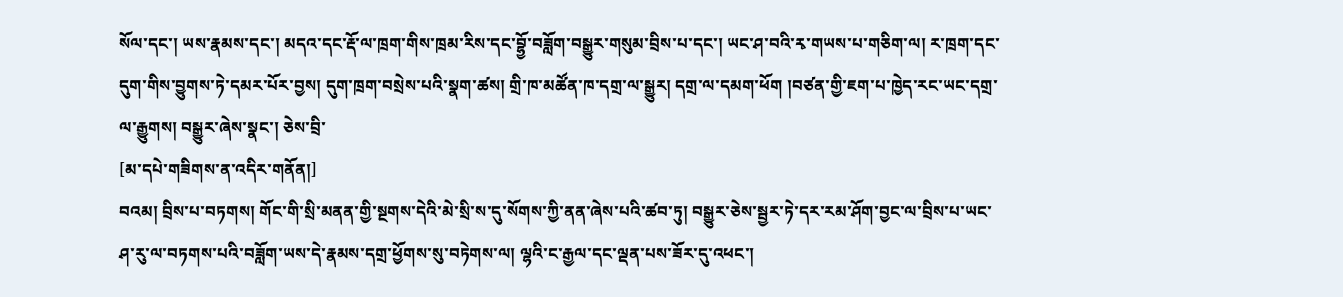སོལ་དང་། ཡས་རྣམས་དང་། མདའ་དང་རྡོ་ལ་ཁྲག་གིས་ཁྲམ་རིས་དང་བྷྱོ་བཟློག་བསྒྱུར་གསུམ་བྲིས་པ་དང་། ཡང་ཤ་བའི་རྭ་གཡས་པ་གཅིག་ལ། ར་ཁྲག་དང་དུག་གིས་བྱུགས་ཏེ་དམར་པོར་བྱས། དུག་ཁྲག་བསྲེས་པའི་སྣག་ཚས། གྲི་ཁ་མཚོན་ཁ་དགྲ་ལ་སྒྱུར། དགྲ་ལ་དམག་ཕོག །བཙན་གྱི་ཇག་པ་ཁྱེད་རང་ཡང་དགྲ་ལ་རྒྱུགས། བསྒྱུར་ཞེས་སྣང་། ཅེས་བྲི་
[མ་དཔེ་གཟིགས་ན་འདིར་གནོན།]
བའམ། བྲིས་པ་བཏགས། གོང་གི་སྲི་མནན་གྱི་སྔགས་དེའི་མེ་སྲི་ས་དུ་སོགས་ཀྱི་ནན་ཞེས་པའི་ཚབ་ཏུ། བསྒྱུར་ཅེས་སྦྱར་ཏེ་དར་རམ་ཤོག་བྱང་ལ་བྲིས་པ་ཡང་ཤ་རུ་ལ་བཏགས་པའི་བཟློག་ཡས་དེ་རྣམས་དགྲ་ཕྱོགས་སུ་བཏེགས་ལ། ལྷའི་ང་རྒྱལ་དང་ལྡན་པས་ཟོར་དུ་འཕང་།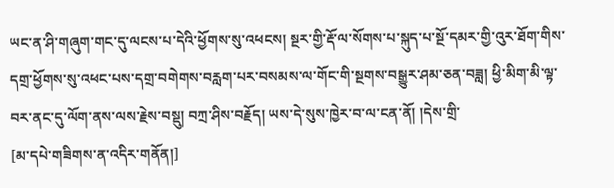ཡང་ན་ཤི་གཞུག་གང་དུ་ལངས་པ་དེའི་ཕྱོགས་སུ་འཕངས། སྔར་གྱི་རྡོ་ལ་སོགས་པ་སྐུད་པ་སྔོ་དམར་གྱི་འུར་ཐོག་གིས་དགྲ་ཕྱོགས་སུ་འཕང་པས་དགྲ་བགེགས་བརླག་པར་བསམས་ལ་གོང་གི་སྔགས་བསྒྱུར་ཤམ་ཅན་བཟླ། ཕྱི་མིག་མི་ལྟ་བར་ནང་དུ་ལོག་ནས་ལས་རྗེས་བསྡུ། བཀྲ་ཤིས་བརྗོད། ཡས་དེ་སུས་ཁྱེར་བ་ལ་ངན་ནོ། །དེས་གྲི་
[མ་དཔེ་གཟིགས་ན་འདིར་གནོན།]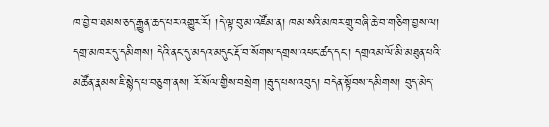ཁ་བྱེ་བ་ཐམས་ཅད་རྒྱུན་ཆད་པར་འགྱུར་རོ། །དེ་ལྟ་བུ་མ་འཛོམ་ན། ཁམ་སའི་མཁར་གྲུ་བཞི་ཆེ་བ་གཅིག་བྱས་ལ། དགྲ་མཁར་དུ་དམིགས། དེའི་ནང་དུ་མདའ་མདུང་རྡོ་བ་སོགས་དགྲས་འཕང་ཚད་དང་། དགྲའམ་ལོ་མི་མཐུན་པའི་མཚོན་རྣམས་ཇི་སྙེད་པ་བཅུག་ནས། རོ་སོལ་གྱིས་བསྲེག །རྦུད་པས་འབུད། བདེན་སྟོབས་དམིགས། བུད་མེད་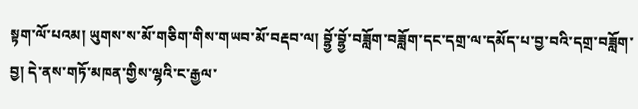སྟག་ལོ་པའམ། ཡུགས་ས་མོ་གཅིག་གིས་གཡབ་མོ་བརྡབ་ལ། བྷྱོ་བྷྱོ་བཟློག་བཟློག་དང་དགྲ་ལ་དམོད་པ་བྱ་བའི་དགྲ་བཟློག་བྱ། དེ་ནས་གཏོ་མཁན་གྱིས་ལྷའི་ང་རྒྱལ་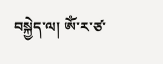བསྐྱེད་ལ། ཨོཾ་ར་ཙ་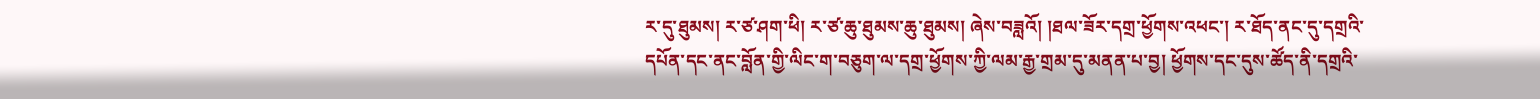ར་དུ་ཐུམས། ར་ཙ་ཤག་ཕི། ར་ཙ་ཆུ་ཐུམས་ཆུ་ཐུམས། ཞེས་བཟླའོ། །ཐལ་ཟོར་དགྲ་ཕྱོགས་འཕང་། ར་ཐོད་ནང་དུ་དགྲའི་དཔོན་དང་ནང་བློན་གྱི་ལིང་ག་བཅུག་ལ་དགྲ་ཕྱོགས་ཀྱི་ལམ་རྒྱ་གྲམ་དུ་མནན་པ་བྱ། ཕྱོགས་དང་དུས་ཚོད་ནི་དགྲའི་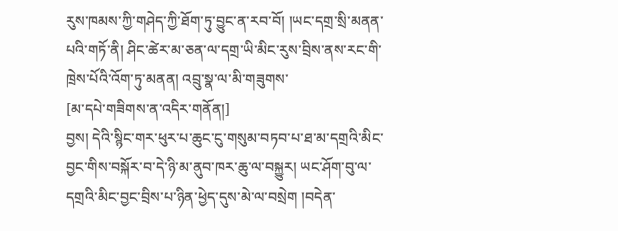རུས་ཁམས་ཀྱི་གཤེད་ཀྱི་ཐོག་ཏུ་བྱུང་ན་རབ་བོ། །ཡང་དགྲ་སྲི་མནན་པའི་གཏོ་ནི། ཤིང་ཚེར་མ་ཅན་ལ་དགྲ་ཡི་མིང་རུས་བྲིས་ནས་རང་གི་ཁྲེས་པོའི་འོག་ཏུ་མནན། འབྲུ་སྣ་ལ་མི་གཟུགས་
[མ་དཔེ་གཟིགས་ན་འདིར་གནོན།]
བྱས། དེའི་སྙིང་གར་ཕུར་པ་ཆུང་ངུ་གསུམ་བཏབ་པ་ཐ་མ་དགྲའི་མིང་བྱང་གིས་བསྐོར་བ་དེ་ཉི་མ་ནུབ་ཁར་ཆུ་ལ་བསྐྱུར། ཡང་ཤོག་བུ་ལ་དགྲའི་མིང་བྱང་བྲིས་པ་ཉིན་ཕྱེད་དུས་མེ་ལ་བསྲེག །བདེན་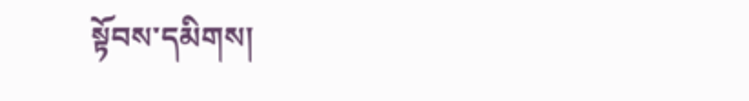སྟོབས་དམིགས།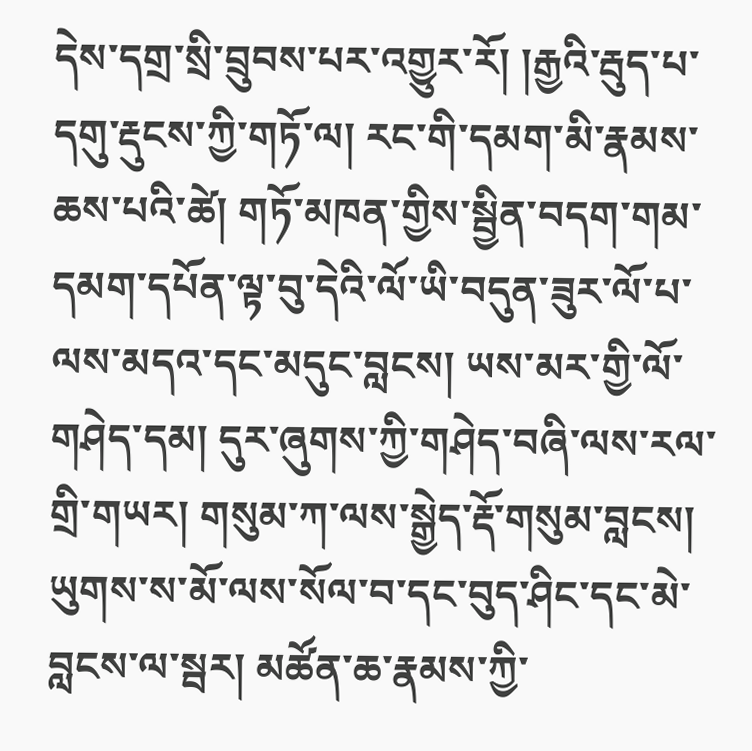དེས་དགྲ་སྲི་བྲུབས་པར་འགྱུར་རོ། །རྒྱའི་རྦུད་པ་དགུ་རྡུངས་ཀྱི་གཏོ་ལ། རང་གི་དམག་མི་རྣམས་ཆས་པའི་ཚེ། གཏོ་མཁན་གྱིས་སྦྱིན་བདག་གམ་དམག་དཔོན་ལྟ་བུ་དེའི་ལོ་ཡི་བདུན་ཟུར་ལོ་པ་ལས་མདའ་དང་མདུང་བླངས། ཡས་མར་གྱི་ལོ་གཤེད་དམ། དུར་ཞུགས་ཀྱི་གཤེད་བཞི་ལས་རལ་གྲི་གཡར། གསུམ་ཀ་ལས་སྒྱེད་རྡོ་གསུམ་བླངས། ཡུགས་ས་མོ་ལས་སོལ་བ་དང་བུད་ཤིང་དང་མེ་བླངས་ལ་སྦར། མཚོན་ཆ་རྣམས་ཀྱི་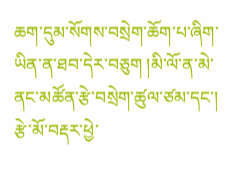ཆག་དུམ་སོགས་བསྲེག་ཆོག་པ་ཞིག་ཡིན་ན་ཐབ་དེར་བཅུག །མི་ལོ་ན་མེ་ནང་མཚོན་རྩེ་བསྲེག་ཚུལ་ཙམ་དང་། རྩེ་མོ་བརྡར་ཕྱེ་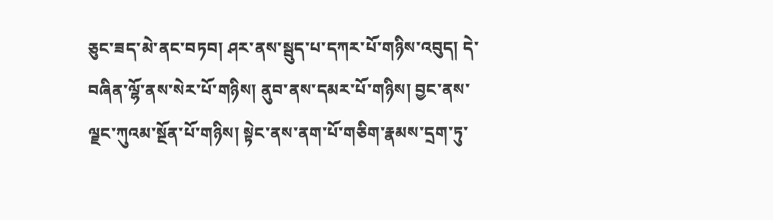ཅུང་ཟད་མེ་ནང་བཏབ། ཤར་ནས་སྦུད་པ་དཀར་པོ་གཉིས་འབུད། དེ་བཞིན་ལྷོ་ནས་སེར་པོ་གཉིས། ནུབ་ནས་དམར་པོ་གཉིས། བྱང་ནས་ལྗང་ཀུའམ་སྔོན་པོ་གཉིས། སྟེང་ནས་ནག་པོ་གཅིག་རྣམས་དྲག་ཏུ་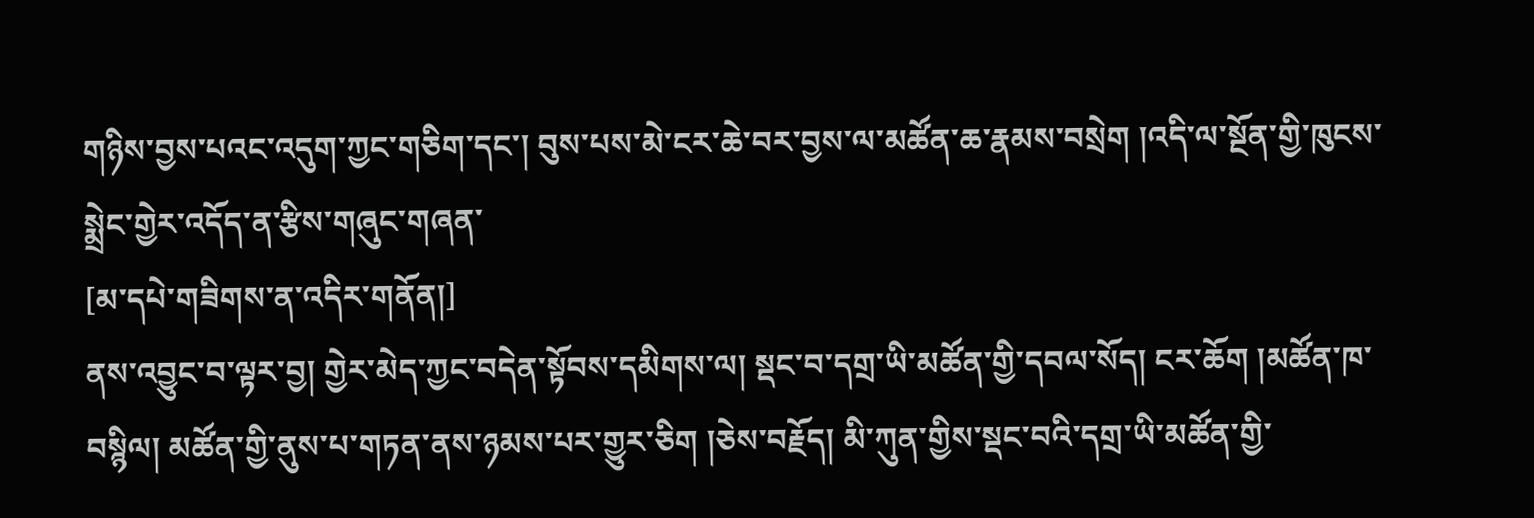གཉིས་བྱས་པའང་འདུག་ཀྱང་གཅིག་དང་། བུས་པས་མེ་ངར་ཆེ་བར་བྱས་ལ་མཚོན་ཆ་རྣམས་བསྲེག །འདི་ལ་སྔོན་གྱི་ཁུངས་སྨྲེང་གྱེར་འདོད་ན་རྩིས་གཞུང་གཞན་
[མ་དཔེ་གཟིགས་ན་འདིར་གནོན།]
ནས་འབྱུང་བ་ལྟར་བྱ། གྱེར་མེད་ཀྱང་བདེན་སྟོབས་དམིགས་ལ། སྡང་བ་དགྲ་ཡི་མཚོན་གྱི་དབལ་སོད། ངར་ཆོག །མཚོན་ཁ་བསྙིལ། མཚོན་གྱི་ནུས་པ་གཏན་ནས་ཉམས་པར་གྱུར་ཅིག །ཅེས་བརྗོད། མི་ཀུན་གྱིས་སྡང་བའི་དགྲ་ཡི་མཚོན་གྱི་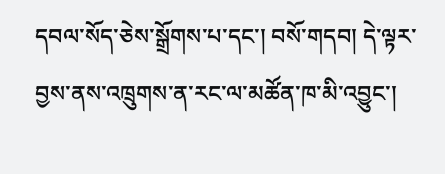དབལ་སོད་ཅེས་སྒྲོགས་པ་དང་། བསོ་གདབ། དེ་ལྟར་བྱས་ནས་འཁྲུགས་ན་རང་ལ་མཚོན་ཁ་མི་འབྱུང་།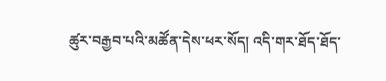ཚུར་བརྒྱབ་པའི་མཚོན་དེས་ཕར་སོད། འདི་གར་ཐོད་ཐོད་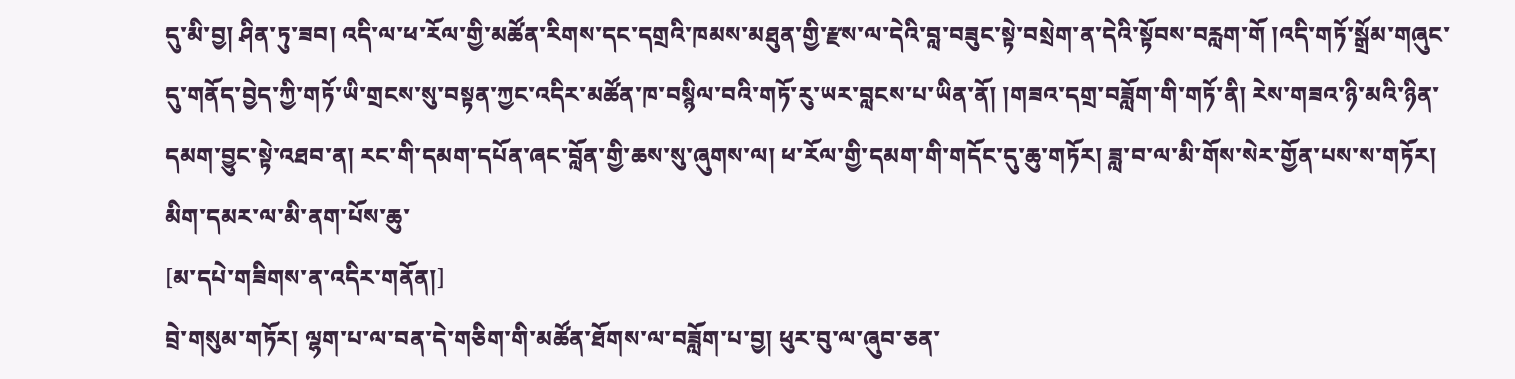དུ་མི་བྱ། ཤིན་ཏུ་ཟབ། འདི་ལ་ཕ་རོལ་གྱི་མཚོན་རིགས་དང་དགྲའི་ཁམས་མཐུན་གྱི་རྫས་ལ་དེའི་བླ་བཟུང་སྟེ་བསྲེག་ན་དེའི་སྟོབས་བརླག་གོ །འདི་གཏོ་སྒྲོམ་གཞུང་དུ་གནོད་བྱེད་ཀྱི་གཏོ་ཡི་གྲངས་སུ་བསྟན་ཀྱང་འདིར་མཚོན་ཁ་བསྙིལ་བའི་གཏོ་རུ་ཡར་བླངས་པ་ཡིན་ནོ། །གཟའ་དགྲ་བཟློག་གི་གཏོ་ནི། རེས་གཟའ་ཉི་མའི་ཉིན་དམག་བྱུང་སྟེ་འཐབ་ན། རང་གི་དམག་དཔོན་ཞང་བློན་གྱི་ཆས་སུ་ཞུགས་ལ། ཕ་རོལ་གྱི་དམག་གི་གདོང་དུ་ཆུ་གཏོར། ཟླ་བ་ལ་མི་གོས་སེར་གྱོན་པས་ས་གཏོར། མིག་དམར་ལ་མི་ནག་པོས་ཆུ་
[མ་དཔེ་གཟིགས་ན་འདིར་གནོན།]
བྲེ་གསུམ་གཏོར། ལྷག་པ་ལ་བན་དེ་གཅིག་གི་མཚོན་ཐོགས་ལ་བཟློག་པ་བྱ། ཕུར་བུ་ལ་ཞུབ་ཅན་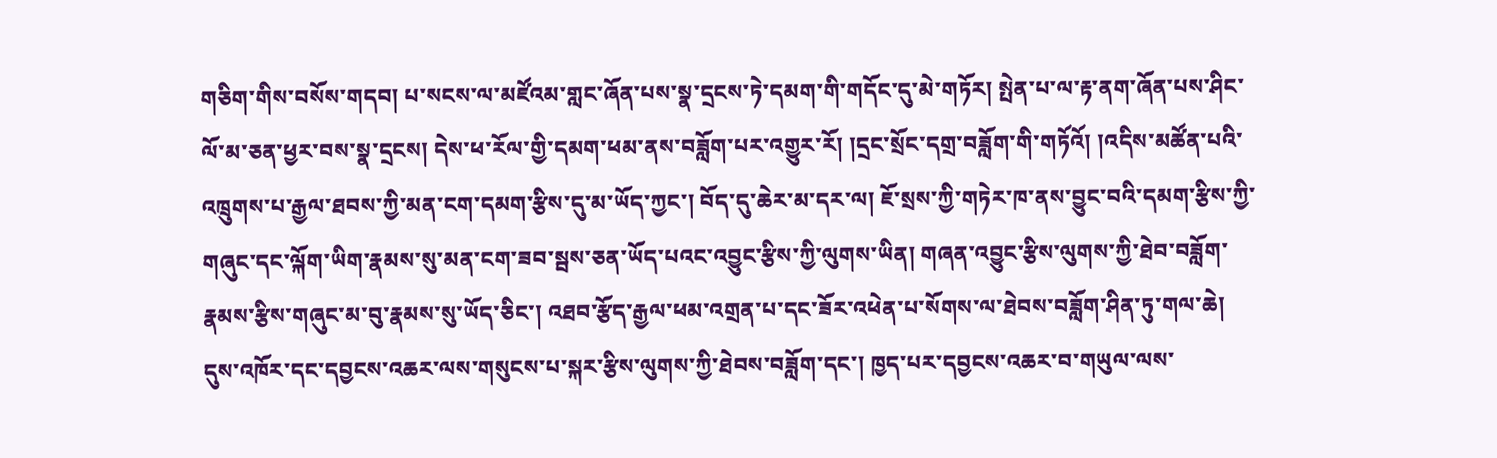གཅིག་གིས་བསོས་གདབ། པ་སངས་ལ་མཛོའམ་གླང་ཞོན་པས་སྣ་དྲངས་ཏེ་དམག་གི་གདོང་དུ་མེ་གཏོར། སྤེན་པ་ལ་རྟ་ནག་ཞོན་པས་ཤིང་ལོ་མ་ཅན་ཕྱར་བས་སྣ་དྲངས། དེས་ཕ་རོལ་གྱི་དམག་ཕམ་ནས་བཟློག་པར་འགྱུར་རོ། །དྲང་སྲོང་དགྲ་བཟློག་གི་གཏོའོ། །འདིས་མཚོན་པའི་འཁྲུགས་པ་རྒྱལ་ཐབས་ཀྱི་མན་ངག་དམག་རྩིས་དུ་མ་ཡོད་ཀྱང་། བོད་དུ་ཆེར་མ་དར་ལ། ཇོ་སྲས་ཀྱི་གཏེར་ཁ་ནས་བྱུང་བའི་དམག་རྩིས་ཀྱི་གཞུང་དང་ལྐོག་ཡིག་རྣམས་སུ་མན་ངག་ཟབ་སྦས་ཅན་ཡོད་པའང་འབྱུང་རྩིས་ཀྱི་ལུགས་ཡིན། གཞན་འབྱུང་རྩིས་ལུགས་ཀྱི་ཐེབ་བཟློག་རྣམས་རྩིས་གཞུང་མ་བུ་རྣམས་སུ་ཡོད་ཅིང་། འཐབ་རྩོད་རྒྱལ་ཕམ་འགྲན་པ་དང་ཟོར་འཕེན་པ་སོགས་ལ་ཐེབས་བཟློག་ཤིན་ཏུ་གལ་ཆེ། དུས་འཁོར་དང་དབྱངས་འཆར་ལས་གསུངས་པ་སྐར་རྩིས་ལུགས་ཀྱི་ཐེབས་བཟློག་དང་། ཁྱད་པར་དབྱངས་འཆར་བ་གཡུལ་ལས་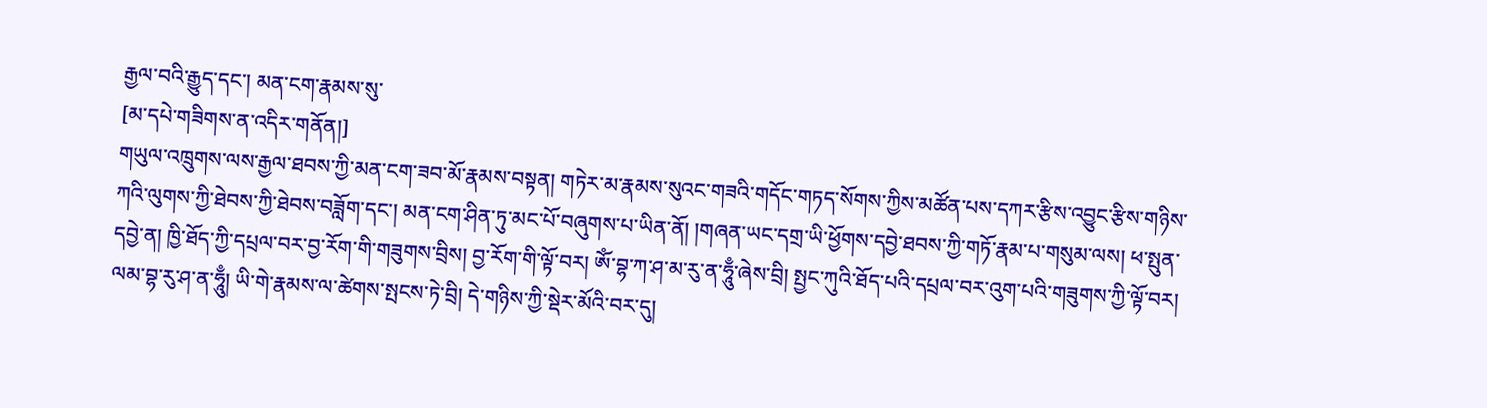རྒྱལ་བའི་རྒྱུད་དང་། མན་ངག་རྣམས་སུ་
[མ་དཔེ་གཟིགས་ན་འདིར་གནོན།]
གཡུལ་འཁྲུགས་ལས་རྒྱལ་ཐབས་ཀྱི་མན་ངག་ཟབ་མོ་རྣམས་བསྟན། གཏེར་མ་རྣམས་སུའང་གཟའི་གདོང་གཏད་སོགས་ཀྱིས་མཚོན་པས་དཀར་རྩིས་འབྱུང་རྩིས་གཉིས་ཀའི་ལུགས་ཀྱི་ཐེབས་ཀྱི་ཐེབས་བཟློག་དང་། མན་ངག་ཤིན་ཏུ་མང་པོ་བཞུགས་པ་ཡིན་ནོ། །གཞན་ཡང་དགྲ་ཡི་ཕྱོགས་དབྱེ་ཐབས་ཀྱི་གཏོ་རྣམ་པ་གསུམ་ལས། ཕ་སྤུན་དབྱེ་ན། ཁྱི་ཐོད་ཀྱི་དཔྲལ་བར་བྱ་རོག་གི་གཟུགས་བྲིས། བྱ་རོག་གི་ལྟོ་བར། ཨོཾ་བྷ་ཀ་ཤ་མ་རུ་ན་ཧཱུྃ་ཞེས་བྲི། སྤྱང་ཀུའི་ཐོད་པའི་དཔྲལ་བར་འུག་པའི་གཟུགས་ཀྱི་ལྟོ་བར། ལམ་བྷ་རུ་ཤ་ན་ཧཱུྃ། ཡི་གེ་རྣམས་ལ་ཚེགས་སྤངས་ཏེ་བྲི། དེ་གཉིས་ཀྱི་སྡེར་མོའི་བར་དུ།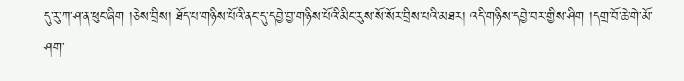དུ་རུ་ཀ་ཤ་ན་ཕུང་ཞིག །ཅེས་བྲིས། ཐོད་པ་གཉིས་པོའི་ནང་དུ་དབྱེ་བྱ་གཉིས་པོའི་མིང་རུས་སོ་སོར་བྲིས་པའི་མཐར། འདི་གཉིས་དབྱེ་བར་གྱིས་ཤིག །དགྲ་བོ་ཆེ་གེ་མོ་ཤག་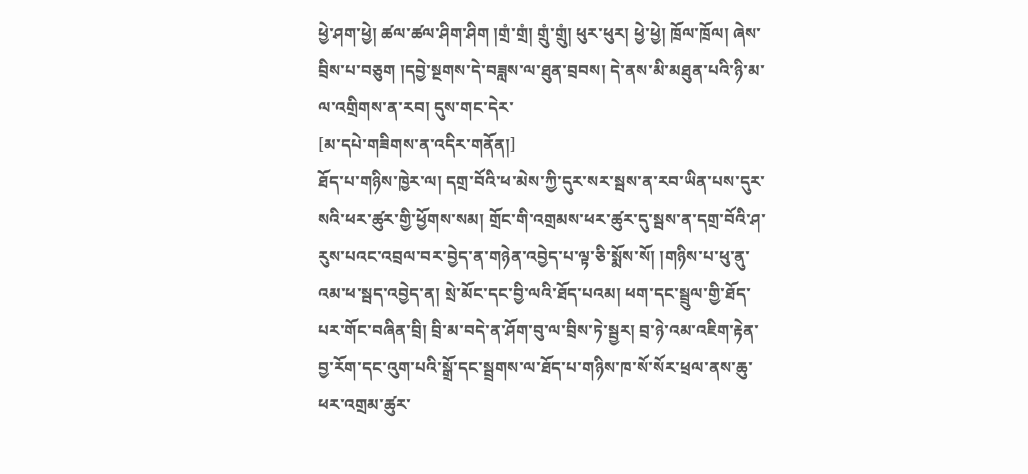ཕྱེ་ཤག་ཕྱེ། ཚལ་ཚལ་ཤིག་ཤིག །གྲཾ་གྲཾ། གྲུཾ་གྲུཾ། ཕུར་ཕུར། ཕྱེ་ཕྱེ། ཁྲོལ་ཁྲོལ། ཞེས་བྲིས་པ་བཅུག །དབྱེ་སྔགས་དེ་བཟླས་ལ་ཐུན་བྲབས། དེ་ནས་མི་མཐུན་པའི་ཉི་མ་ལ་འགྲིགས་ན་རབ། དུས་གང་དེར་
[མ་དཔེ་གཟིགས་ན་འདིར་གནོན།]
ཐོད་པ་གཉིས་ཁྱེར་ལ། དགྲ་བོའི་ཕ་མེས་ཀྱི་དུར་སར་སྦས་ན་རབ་ཡིན་པས་དུར་སའི་ཕར་ཚུར་གྱི་ཕྱོགས་སམ། གྲོང་གི་འགྲམས་ཕར་ཚུར་དུ་སྦས་ན་དགྲ་བོའི་ཤ་རུས་པའང་འབྲལ་བར་བྱེད་ན་གཉེན་འབྱེད་པ་ལྟ་ཅི་སྨོས་སོ། །གཉིས་པ་ཕུ་ནུ་འམ་ཕ་སྦད་འབྱེད་ན། སྲེ་མོང་དང་བྱི་ལའི་ཐོད་པའམ། ཕག་དང་སྦྲུལ་གྱི་ཐོད་པར་གོང་བཞིན་བྲི། བྲི་མ་བདེ་ན་ཤོག་བུ་ལ་བྲིས་ཏེ་སྦྱར། བྲ་ཉེ་འམ་འཇིག་རྟེན་བྱ་རོག་དང་འུག་པའི་སྒྲོ་དང་སྦྲགས་ལ་ཐོད་པ་གཉིས་ཁ་སོ་སོར་ཕྲལ་ནས་ཆུ་ཕར་འགྲམ་ཚུར་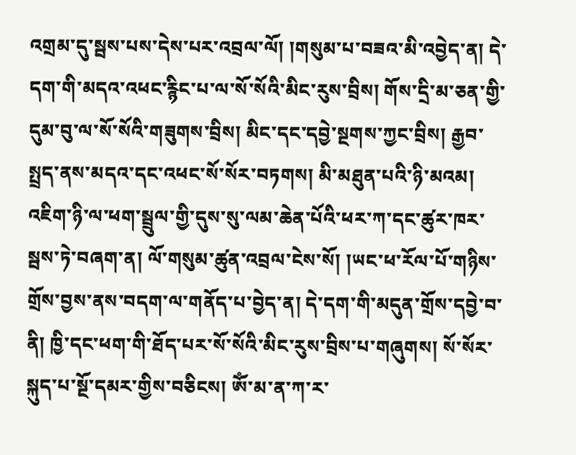འགྲམ་དུ་སྦས་པས་དེས་པར་འབྲལ་ལོ། །གསུམ་པ་བཟའ་མི་འབྱེད་ན། དེ་དག་གི་མདའ་འཕང་རྙིང་པ་ལ་སོ་སོའི་མིང་རུས་བྲིས། གོས་དྲི་མ་ཅན་གྱི་དུམ་བུ་ལ་སོ་སོའི་གཟུགས་བྲིས། མིང་དང་དབྱེ་སྔགས་ཀྱང་བྲིས། རྒྱབ་སྤྲད་ནས་མདའ་དང་འཕང་སོ་སོར་བཏགས། མི་མཐུན་པའི་ཉི་མའམ། འཇིག་ཉི་ལ་ཕག་སྦྲུལ་གྱི་དུས་སུ་ལམ་ཆེན་པོའི་ཕར་ཀ་དང་ཚུར་ཁར་སྦས་ཏེ་བཞག་ན། ལོ་གསུམ་ཚུན་འབྲལ་ངེས་སོ། །ཡང་ཕ་རོལ་པོ་གཉིས་གྲོས་བྱས་ནས་བདག་ལ་གནོད་པ་བྱེད་ན། དེ་དག་གི་མདུན་གྲོས་དབྱེ་བ་ནི། ཁྱི་དང་ཕག་གི་ཐོད་པར་སོ་སོའི་མིང་རུས་བྲིས་པ་གཞུགས། སོ་སོར་སྐུད་པ་སྔོ་དམར་གྱིས་བཅིངས། ཨོཾ་མ་ན་ཀ་ར་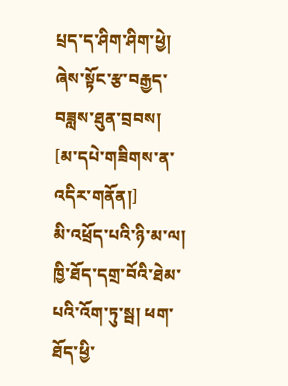པྲད་ད་ཤིག་ཤིག་ཕྱེ། ཞེས་སྟོང་རྩ་བརྒྱད་བཟླས་ཐུན་བྲབས།
[མ་དཔེ་གཟིགས་ན་འདིར་གནོན།]
མི་འཕྲོད་པའི་ཉི་མ་ལ། ཁྱི་ཐོད་དགྲ་བོའི་ཐེམ་པའི་འོག་ཏུ་སྦ། ཕག་ཐོད་ཕྱི་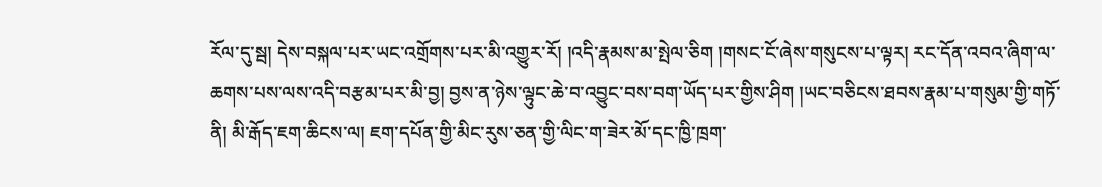རོལ་དུ་སྦ། དེས་བསྐལ་པར་ཡང་འགྲོགས་པར་མི་འགྱུར་རོ། །འདི་རྣམས་མ་སྤེལ་ཅིག །གསང་ངོ་ཞེས་གསུངས་པ་ལྟར། རང་དོན་འབའ་ཞིག་ལ་ཆགས་པས་ལས་འདི་བརྩམ་པར་མི་བྱ། བྱས་ན་ཉེས་ལྟུང་ཆེ་བ་འབྱུང་བས་བག་ཡོད་པར་གྱིས་ཤིག །ཡང་བཅིངས་ཐབས་རྣམ་པ་གསུམ་གྱི་གཏོ་ནི། མི་རྒོད་ཇག་ཆིངས་ལ། ཇག་དཔོན་གྱི་མིང་རུས་ཅན་གྱི་ལིང་ག་ཟེར་མོ་དང་ཁྱི་ཁྲག་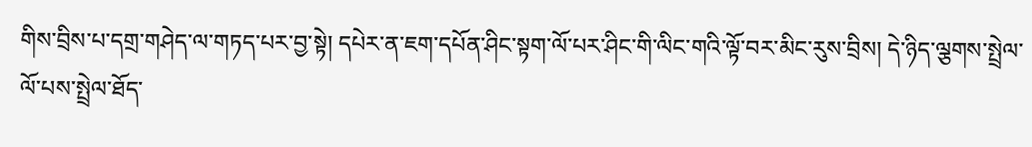གིས་བྲིས་པ་དགྲ་གཤེད་ལ་གཏད་པར་བྱ་སྟེ། དཔེར་ན་ཇག་དཔོན་ཤིང་སྟག་ལོ་པར་ཤིང་གི་ལིང་གའི་ལྟོ་བར་མིང་རུས་བྲིས། དེ་ཉིད་ལྕགས་སྤྲེལ་ལོ་པས་སྤྲེལ་ཐོད་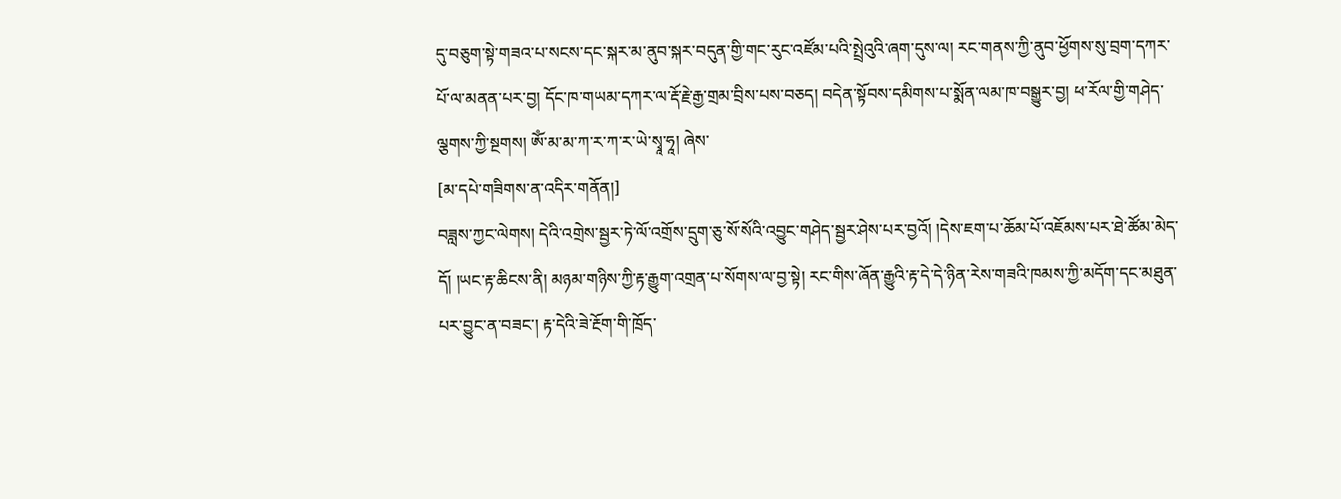དུ་བཅུག་སྟེ་གཟའ་པ་སངས་དང་སྐར་མ་ནུབ་སྐར་བདུན་གྱི་གང་རུང་འཛོམ་པའི་སྤྲེའུའི་ཞག་དུས་ལ། རང་གནས་ཀྱི་ནུབ་ཕྱོགས་སུ་བྲག་དཀར་པོ་ལ་མནན་པར་བྱ། དོང་ཁ་གཡམ་དཀར་ལ་རྡོ་རྗེ་རྒྱ་གྲམ་བྲིས་པས་བཅད། བདེན་སྟོབས་དམིགས་པ་སྨོན་ལམ་ཁ་བསྒྱུར་བྱ། ཕ་རོལ་གྱི་གཤེད་ལྕགས་ཀྱི་སྔགས། ཨོཾ་མ་མ་ཀ་ར་ཀ་ར་ཡེ་སྭཱ་ཧཱ། ཞེས་
[མ་དཔེ་གཟིགས་ན་འདིར་གནོན།]
བཟླས་ཀྱང་ལེགས། དེའི་འགྲེས་སྦྱར་ཏེ་ལོ་འགྲོས་དྲུག་ཅུ་སོ་སོའི་འབྱུང་གཤེད་སྦྱར་ཤེས་པར་བྱའོ། །དེས་ཇག་པ་ཆོམ་པོ་འཇོམས་པར་ཐེ་ཚོམ་མེད་དོ། །ཡང་རྟ་ཆིངས་ནི། མཉམ་གཉིས་ཀྱི་རྟ་རྒྱུག་འགྲན་པ་སོགས་ལ་བྱ་སྟེ། རང་གིས་ཞོན་རྒྱུའི་རྟ་དེ་དེ་ཉིན་རེས་གཟའི་ཁམས་ཀྱི་མདོག་དང་མཐུན་པར་བྱུང་ན་བཟང་། རྟ་དེའི་ཟེ་རྔོག་གི་ཁྲོད་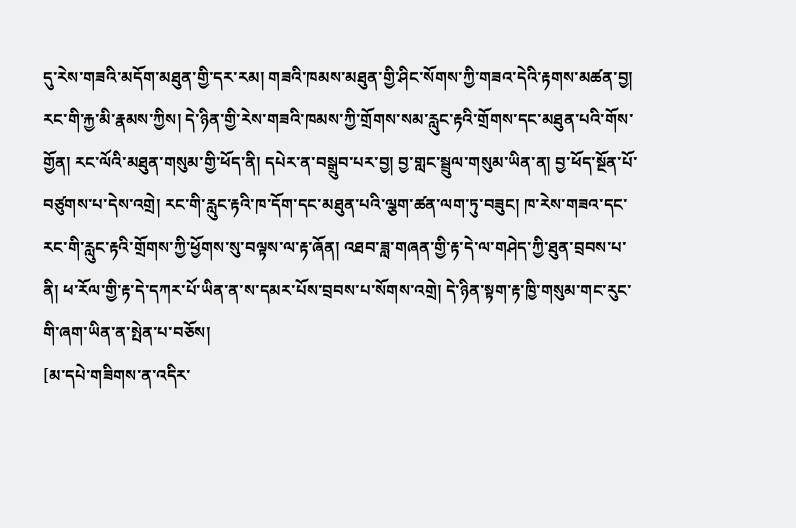དུ་རེས་གཟའི་མདོག་མཐུན་གྱི་དར་རམ། གཟའི་ཁམས་མཐུན་གྱི་ཤིང་སོགས་ཀྱི་གཟའ་དེའི་རྟགས་མཚན་བྱ། རང་གི་རྐྱ་མི་རྣམས་ཀྱིས། དེ་ཉིན་གྱི་རེས་གཟའི་ཁམས་ཀྱི་གྲོགས་སམ་རླུང་རྟའི་གྲོགས་དང་མཐུན་པའི་གོས་གྱོན། རང་ལོའི་མཐུན་གསུམ་གྱི་ཕོད་ནི། དཔེར་ན་བསྒྲུབ་པར་བྱ། བྱ་གླང་སྦྲུལ་གསུམ་ཡིན་ན། བྱ་ཕོད་སྔོན་པོ་བཙུགས་པ་དེས་འགྲེ། རང་གི་རླུང་རྟའི་ཁ་དོག་དང་མཐུན་པའི་ལྕག་ཚན་ལག་ཏུ་བཟུང། ཁ་རེས་གཟའ་དང་རང་གི་རླུང་རྟའི་གྲོགས་ཀྱི་ཕྱོགས་སུ་བལྟས་ལ་རྟ་ཞོན། འཐབ་ཟླ་གཞན་གྱི་རྟ་དེ་ལ་གཤེད་ཀྱི་ཐུན་བྲབས་པ་ནི། ཕ་རོལ་གྱི་རྟ་དེ་དཀར་པོ་ཡིན་ན་ས་དམར་པོས་བྲབས་པ་སོགས་འགྲེ། དེ་ཉིན་སྟག་རྟ་ཁྱི་གསུམ་གང་རུང་གི་ཞག་ཡིན་ན་སྤེན་པ་བཅོས།
[མ་དཔེ་གཟིགས་ན་འདིར་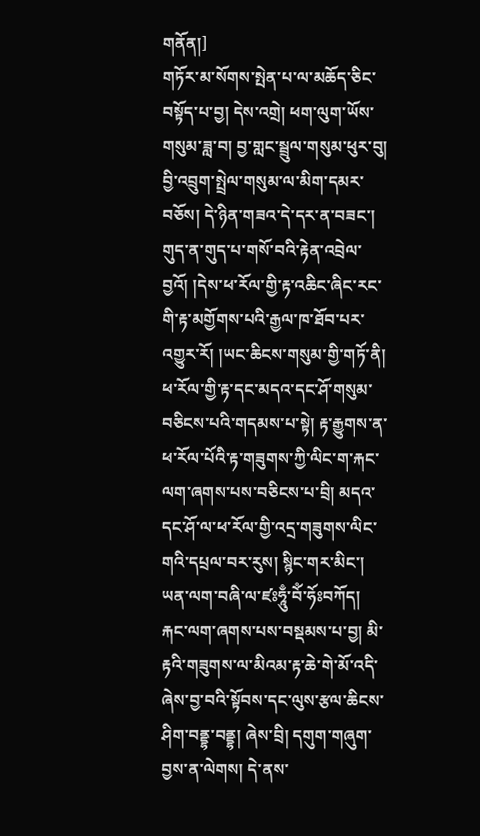གནོན།]
གཏོར་མ་སོགས་སྤེན་པ་ལ་མཆོད་ཅིང་བསྟོད་པ་བྱ། དེས་འགྲེ། ཕག་ལུག་ཡོས་གསུམ་ཟླ་བ། བྱ་གླང་སྦྲུལ་གསུམ་ཕུར་བུ། བྱི་འབྲུག་སྤྲེལ་གསུམ་ལ་མིག་དམར་བཅོས། དེ་ཉིན་གཟའ་དེ་དར་ན་བཟང་། གུད་ན་གུད་པ་གསོ་བའི་རྟེན་འབྲེལ་བྱའོ། །དེས་ཕ་རོལ་གྱི་རྟ་འཆིང་ཞིང་རང་གི་རྟ་མགྱོགས་པའི་རྒྱལ་ཁ་ཐོབ་པར་འགྱུར་རོ། །ཡང་ཆིངས་གསུམ་གྱི་གཏོ་ནི། ཕ་རོལ་གྱི་རྟ་དང་མདའ་དང་ཤོ་གསུམ་བཅིངས་པའི་གདམས་པ་སྟེ། རྟ་རྒྱུགས་ན་ཕ་རོལ་པོའི་རྟ་གཟུགས་ཀྱི་ལིང་ག་རྐང་ལག་ཞགས་པས་བཅིངས་པ་བྲི། མདའ་དང་ཤོ་ལ་ཕ་རོལ་གྱི་འདྲ་གཟུགས་ལིང་གའི་དཔྲལ་བར་རུས། སྙིང་གར་མིང་། ཡན་ལག་བཞི་ལ་ཛཿཧཱུྃ་བོཾ་ཧོཿབཀོད། རྐང་ལག་ཞགས་པས་བསྡམས་པ་བྱ། མི་རྟའི་གཟུགས་ལ་མིའམ་རྟ་ཆེ་གེ་མོ་འདི་ཞེས་བྱ་བའི་སྟོབས་དང་ལུས་རྩལ་ཆིངས་ཤིག་བནྡྷ་བནྡྷ། ཞེས་བྲི། དགུག་གཞུག་བྱས་ན་ལེགས། དེ་ནས་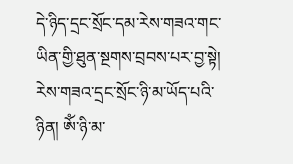དེ་ཉིད་དྲང་སྲོང་དམ་རེས་གཟའ་གང་ཡིན་གྱི་ཐུན་སྔགས་བྲབས་པར་བྱ་སྟེ། རེས་གཟའ་དྲང་སྲོང་ཉི་མ་ཡོད་པའི་ཉིན། ཨོཾ་ཉི་མ་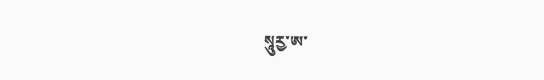སཱུརྱ་ཨ་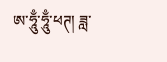ཨ་ཧཱུྃ་ཧཱུྃ་ཕཊ། ཟླ་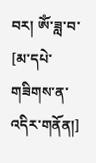བར། ཨོཾ་ཟླ་བ་
[མ་དཔེ་གཟིགས་ན་འདིར་གནོན།]